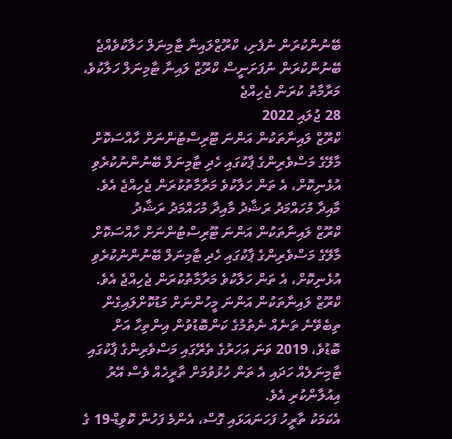ބޭނުންކުރަން ނުފެށި، ކްރޫޒްލައިނާ ޓާމިނަލް ހަލާކުވެއްޖެ
ބޭނުންކުރަން ނުފަށަނީސް ކްރޫޒް ލައިނާ ޓާމިނަލް ހަލާކުވެ، މަރާމާތު ކުރަން ޖެހިއްޖެ
28 ޖުލައި 2022
ކްރޫޒް ލައިނާތަކުން އަންނަ ޓޫރިސްޓުންނަށް ހާއްސަކޮށް މާލޭގެ މަސްވެރިންގެ ޕާކުގައި ހެދި ޓާމިނަލް ބޭނުންނުކުރެވި އުޅެނިކޮށް، އެ ތަން ހަލާކުވެ މަރާމާތުކުރަން ޖެހިއްޖެ އެވެ.
މާއިދާ މުހައްމަދު ރަޝާދު މާއިދާ މުހައްމަދު ރަޝާދު
ކްރޫޒް ލައިނާތަކުން އަންނަ ޓޫރިސްޓުންނަށް ހާއްސަކޮށް މާލޭގެ މަސްވެރިންގެ ޕާކުގައި ހެދި ޓާމިނަލް ބޭނުންނުކުރެވި އުޅެނިކޮށް، އެ ތަން ހަލާކުވެ މަރާމާތުކުރަން ޖެހިއްޖެ އެވެ.
ކްރޫޒް ލައިނާތަކުން އަންނަ މީހުންނަށް މަޑުކޮށްލައިގެން ތިބެވޭނެ ތަނެއް ނެތުމުގެ ކަންބޮޑުވުން އިންތިހާ އަށް ބޮޑުވެ، 2019 ވަނަ އަހަރުގެ ތެރޭގައި މަސްވެރިންގެ ޕާކުގައި ޓާމިނަލެއް ހަދައި އެ ތަން ހުޅުވުމަށް ތާރީހެއް ވެސް އޭރު އިއުލާންކުރި އެވެ.
އެކަމަކު ތާރީހު ފަހަނައަޅައި ގޮސް، އެންމެ ފަހުން ކޮވިޑް-19 ގެ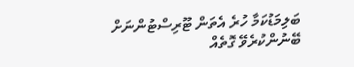ބަލިމަޑުކަމާ ހުރެ އެތަން ޓޫރިސްޓުންނަށް ބޭނުންކުރެވޭ ގޮތެއް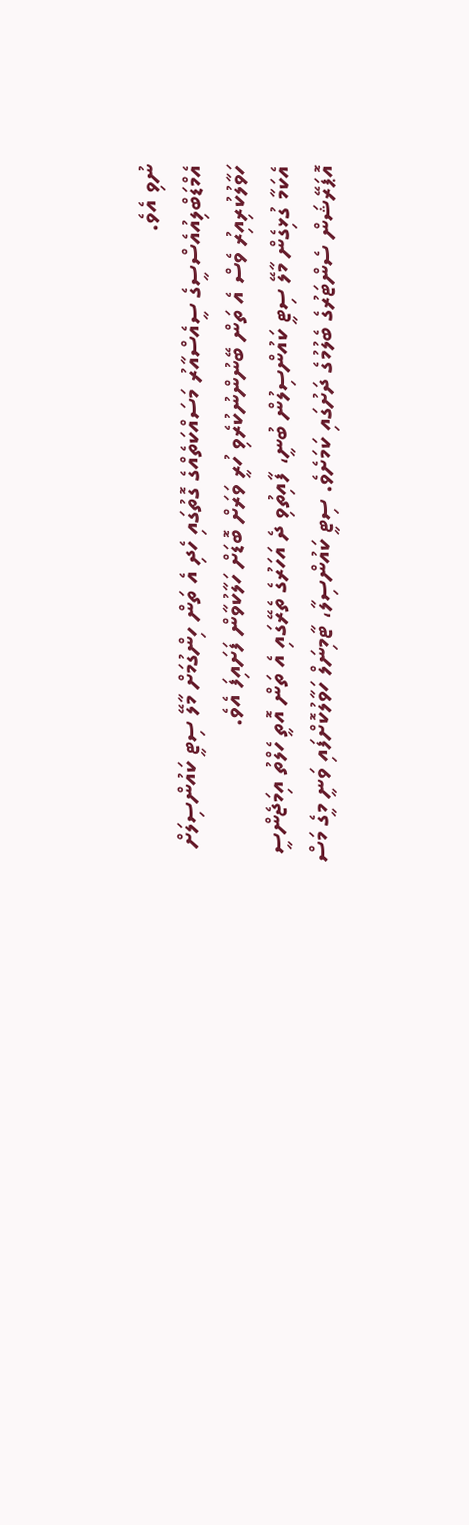ނުވި އެވެ.
އެމްޑަބްލިއުއެސްސީގެ ސީއެސްއާރު މަސައްކަތެއްގެ ގޮތުގައި ހެދި އެ ތަން ހިންގުމަށް މާލޭ ސިޓީ ކައުންސިލަށް ހަވާލުކުރިއިރު ވެސް އެ ތަން ބޭނުންނުކުރެވި ހުރީ ވަރަށް ބޮޑަށް ހަލާކުވާން ފަށައިފަ އެވެ.
އެކަމާ ގުޅިގެން މާލޭ ސިޓީ ކައުންސިލުން ބުނީ، ފާއިތުވި ދެ އަހަރުގެ ތެރޭގައި އެ ތަން އޮތީ ހެލްތު އިމަޖެންސީ އޮޕަރޭޝަން ސެންޓަރުގެ ބެލުމުގެ ދަށުގައި ކަމަށެވެ. ސިޓީ ކައުންސިލާ، ޓާމިނަލް ހަވާލުކޮށްފައި ވަނީ މީގެ މަސް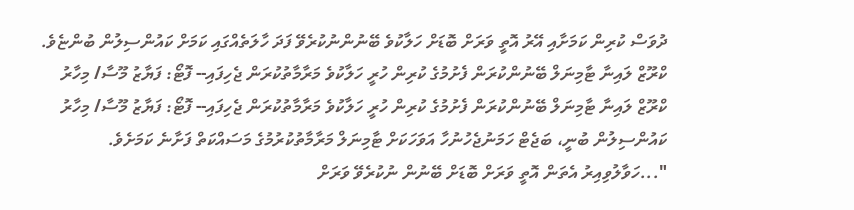ދުވަސް ކުރިން ކަމަށާއި އޭރު އޮތީ ވަރަށް ބޮޑަށް ހަލާކުވެ ބޭނުންނުކުރެވޭ ފަދަ ހާލަތެއްގައި ކަމަށް ކައުންސިލުން ބުންޏެވެ.
ކްރޫޒް ލައިނާ ޓާމިނަލް ބޭނުންކުރަން ފެށުމުގެ ކުރިން ހުރީ ހަލާކުވެ މަރާމާތުކުރަން ޖެހިފައި-- ފޮޓޯ: ފަޔާޒު މޫސާ/ މިހާރު
ކްރޫޒް ލައިނާ ޓާމިނަލް ބޭނުންކުރަން ފެށުމުގެ ކުރިން ހުރީ ހަލާކުވެ މަރާމާތުކުރަން ޖެހިފައި-- ފޮޓޯ: ފަޔާޒު މޫސާ/ މިހާރު
ކައުންސިލުން ބުނީ، ބަޖެޓް ހަމަނުޖެހުނުހާ އަވަހަކަށް ޓާމިނަލް މަރާމާތުކުރުމުގެ މަސައްކަތް ފަށާނެ ކަމަށެވެ.
"...ހަވާލުވިއިރު އެތަން އޮތީ ވަރަށް ބޮޑަށް ބޭނުން ނުކުރެވޭ ވަރަށް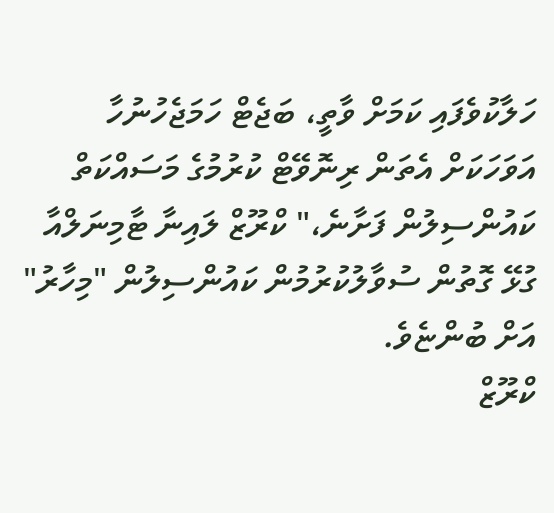ހަލާކުވެފައި ކަމަށް ވާތީ، ބަޖެޓް ހަމަޖެހުނުހާ އަވަހަކަށް އެތަން ރިނޮވޭޓް ކުރުމުގެ މަސައްކަތް ކައުންސިލުން ފަށާނެ،" ކްރޫޒް ލައިނާ ޓާމިނަލްއާ ގުޅޭ ގޮތުން ސުވާލުކުރުމުން ކައުންސިލުން "މިހާރު" އަށް ބުންޏެވެ.
ކްރޫޒް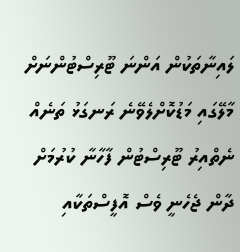ލައިނާތަކުން އަންނަ ޓޫރިސްޓުންނަށް މާލޭގައި މަޑުކޮށްލެވޭނެ ރަނގަޅު ތަނެއް ނެތްއިރު ޓޫރިސްޓުން ފާހާނާ ކުރުމަށް ދާން ޖެހެނީ ވެސް އޮފީސްތަކާއި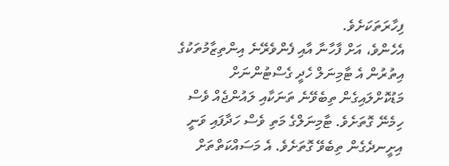ފިހާރަތަކަށެވެ.
އެހެންވެ، އަށް ފާހާނާ އާއި ފެންވެރޭނެ އިންތިޒާމުތަކުގެ އިތުރުން އެ ޓާމިނަލް ހެދީ ގެސްޓުންނަށް މަޑުކޮށްލައިގެން ތިބެވޭނެ ތަނަކާއި ލައުންޖެއް ވެސް ހިމެނޭ ގޮތަށެވެ. ޓާމިނަލްގެ މަތި ވެސް ހަދާފައި ވަނީ އިށީނދެގެން ތިބެވޭ ގޮތަށެވެ. އެ މަސައްކަތްތަށް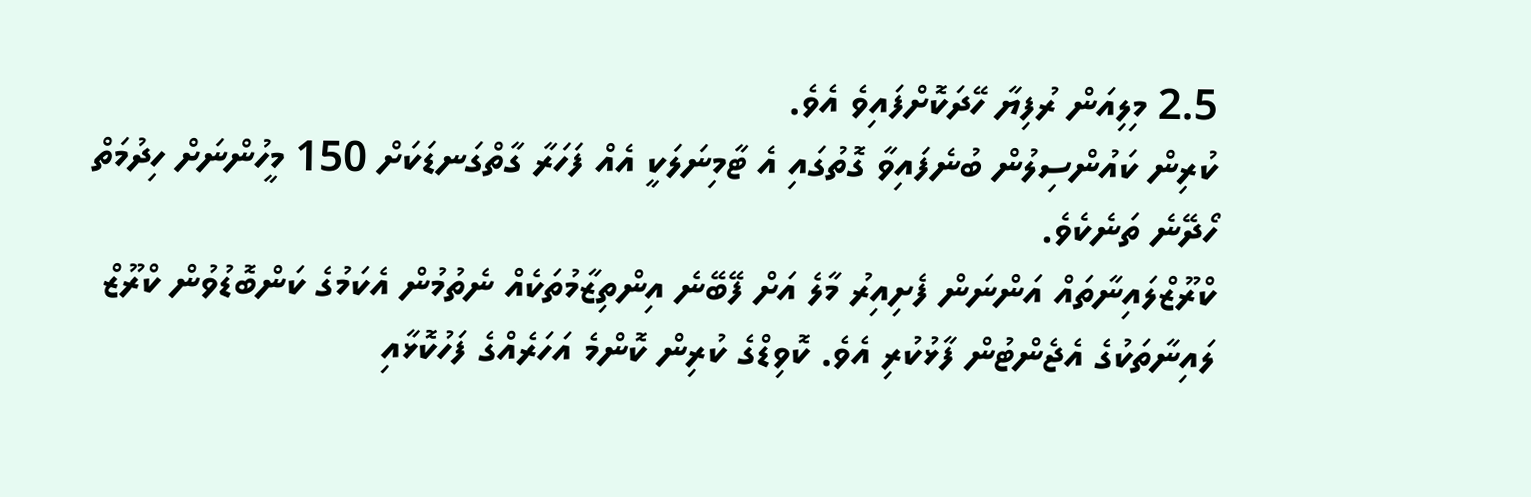2.5 މިލިއަން ރުފިޔާ ހޭދަކޮށްފައިވެ އެވެ.
ކުރިން ކައުންސިލުން ބުނެފައިވާ ގޮތުގައި އެ ޓާމިނަލަކީ އެއް ފަހަރާ ގާތްގަނޑަކަށް 150 މީހުންނަށް ހިދުމަތް ހޯދޭނެ ތަނެކެވެ.
ކްރޫޒްލައިނާތައް އަންނަން ފެށިއިރު މާލެ އަށް ފޭބޭނެ އިންތިޒާމުތަކެއް ނެތުމުން އެކަމުގެ ކަންބޮޑުވުން ކްރޫޒް ލައިނާތަކުގެ އެޖެންޓުން ފާޅުކުރި އެވެ. ކޮވިޑްގެ ކުރިން ކޮންމެ އަހަރެއްގެ ފަހުކޮޅާއި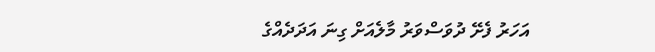އަހަރު ފެށޭ ދުވަސްވަރު މާލެއަށް ގިނަ އަދަދެއްގެ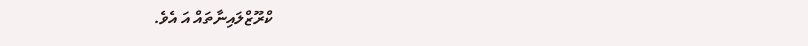ކްރޫޒްލައިނާތައް އަ އެވެ.